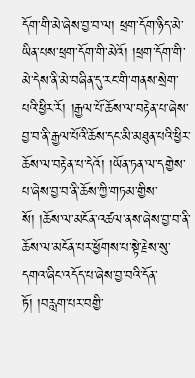དོག་གི་མེ་ཞེས་བྱ་བ་ལ། ཕྲག་དོག་ཉིད་མེ་ཡིན་པས་ཕྲག་དོག་གི་མེའོ། །ཕྲག་དོག་གི་མེ་དེས་ནི་མེ་བཞིན་དུ་རང་གི་གནས་སྲེག་པའི་ཕྱིར་རོ། །རྒྱལ་པོ་ཆོས་ལ་བརྟེན་པ་ཞེས་བྱ་བ་ནི་རྒྱལ་པོའི་ཆོས་དང་མི་མཐུན་པའི་ཕྱིར་ཆོས་ལ་བརྟེན་པ་དེའོ། །ཡོན་ཏན་ལ་དགྱེས་པ་ཞེས་བྱ་བ་ནི་ཆོས་ཀྱི་གཏམ་གྱིས་སོ། །ཆོས་ལ་མངོན་འཚལ་ནས་ཞེས་བྱ་བ་ནི་ཆོས་ལ་མངོན་པར་ཕྱོགས་པ་སྟེ་རྗེས་སུ་དགའ་ཞིང་འདོད་པ་ཞེས་བྱ་བའི་དོན་ཏོ། །བརླག་པར་བགྱི་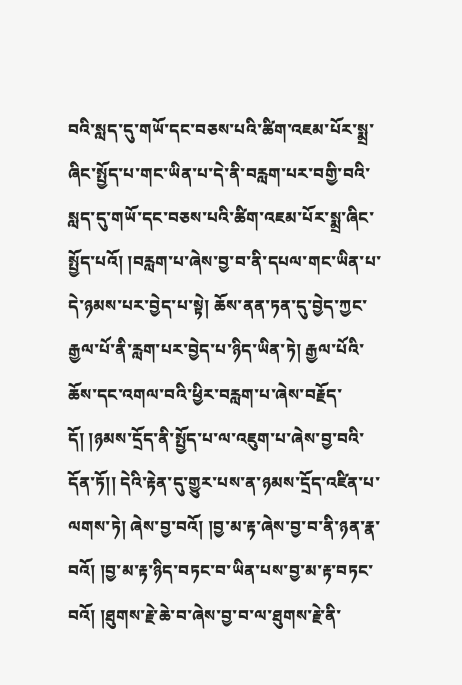བའི་སླད་དུ་གཡོ་དང་བཅས་པའི་ཚིག་འཇམ་པོར་སྨྲ་ཞིང་སྤྱོད་པ་གང་ཡིན་པ་དེ་ནི་བརླག་པར་བགྱི་བའི་སླད་དུ་གཡོ་དང་བཅས་པའི་ཚིག་འཇམ་པོར་སྨྲ་ཞིང་སྤྱོད་པའོ། །བརླག་པ་ཞེས་བྱ་བ་ནི་དཔལ་གང་ཡིན་པ་དེ་ཉམས་པར་བྱེད་པ་སྟེ། ཆོས་ནན་ཏན་དུ་བྱེད་ཀྱང་རྒྱལ་པོ་ནི་རླག་པར་བྱེད་པ་ཉིད་ཡིན་ཏེ། རྒྱལ་པོའི་ཆོས་དང་འགལ་བའི་ཕྱིར་བརླག་པ་ཞེས་བརྗོད་དོ། །ཉམས་དྲོད་ནི་སྤྱོད་པ་ལ་འཇུག་པ་ཞེས་བྱ་བའི་དོན་ཏོ།། དེའི་རྟེན་དུ་གྱུར་པས་ན་ཉམས་དྲོད་འཛིན་པ་ལགས་ཏེ། ཞེས་བྱ་བའོ། །བྱ་མ་རྟ་ཞེས་བྱ་བ་ནི་ཉན་རྣ་བའོ། །བྱ་མ་རྟ་ཉིད་བཏང་བ་ཡིན་པས་བྱ་མ་རྟ་བཏང་བའོ། །ཐུགས་རྗེ་ཆེ་བ་ཞེས་བྱ་བ་ལ་ཐུགས་རྗེ་ནི་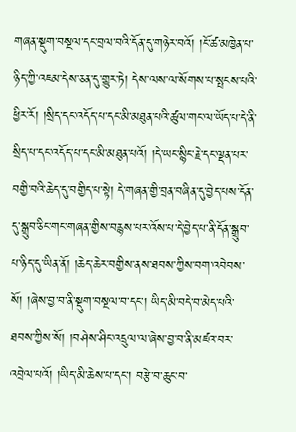གཞན་སྡུག་བསྔལ་དང་བྲལ་བའི་དོན་དུ་གཉེར་བའོ། །ངོ་ཚ་མཁྱེན་པ་ཉིད་ཀྱི་འཇམ་དེས་ཅན་དུ་གྱུར་ཏེ། དེས་ལས་ལ་སོགས་པ་སྤངས་པའི་ཕྱིར་རོ། །སྲིད་དང་འདོད་པ་དང་མི་མཐུན་པའི་ཚུལ་གང་ལ་ཡོད་པ་དེ་ནི་སྲིད་པ་དང་འདོད་པ་དང་མི་མཐུན་པའོ། །དེ་ཡང་སྙིང་རྗེ་དང་ལྡན་པར་བགྱི་བའི་ཆེད་དུ་བགྱིད་པ་སྟེ། དེ་གཞན་གྱི་བྲན་བཞིན་དུ་བྱེད་པས་དོན་དུ་སྒྲུབ་ཅིང་གང་གཞན་གྱིས་བརྙས་པར་འོས་པ་དེ་བྱེད་པ་ནི་དོན་སྒྲུབ་པ་ཉིད་དུ་ཡིན་ནོ། །ཆེད་ཆེར་བགྱིས་ནས་ཐབས་ཀྱིས་བག་འབེབས་སོ། །ཞེས་བྱ་བ་ནི་སྡུག་བསྔལ་བ་དང་། ཡིད་མི་བདེ་བ་མེད་པའི་ཐབས་ཀྱིས་སོ། །བཤེས་ཤིང་འདྲུལ་ལ་ཞེས་བྱ་བ་ནི་མཛའ་བར་འབྲེལ་པའོ། །ཡིད་མི་ཆེས་པ་དང་། བརྩེ་བ་ཆུང་བ་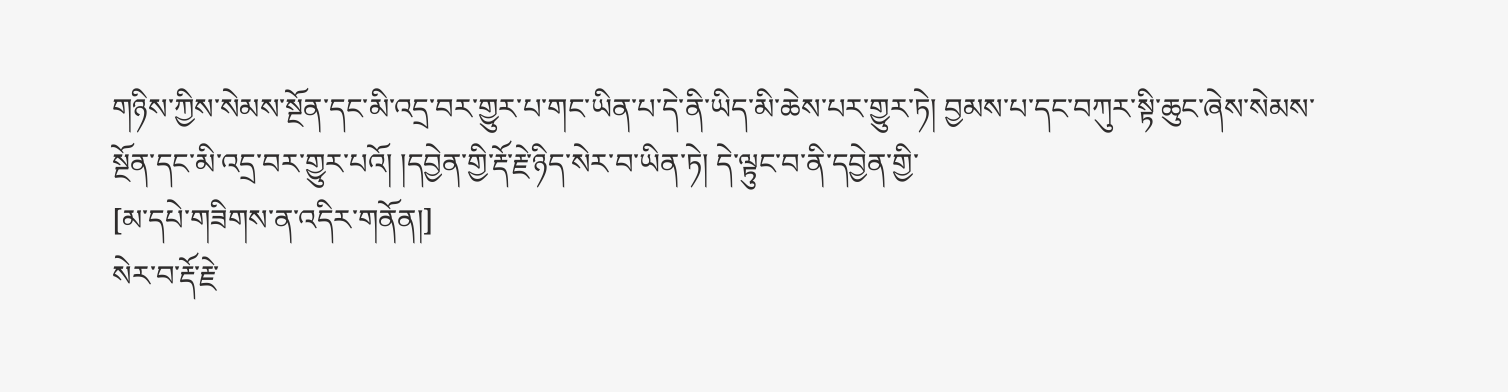གཉིས་ཀྱིས་སེམས་སྔོན་དང་མི་འདྲ་བར་གྱུར་པ་གང་ཡིན་པ་དེ་ནི་ཡིད་མི་ཆེས་པར་གྱུར་ཏེ། བྱམས་པ་དང་བཀུར་སྟི་ཆུང་ཞེས་སེམས་སྔོན་དང་མི་འདྲ་བར་གྱུར་པའོ། །དབྱེན་གྱི་རྡོ་རྗེ་ཉིད་སེར་བ་ཡིན་ཏེ། དེ་ལྟུང་བ་ནི་དབྱེན་གྱི་
[མ་དཔེ་གཟིགས་ན་འདིར་གནོན།]
སེར་བ་རྡོ་རྗེ་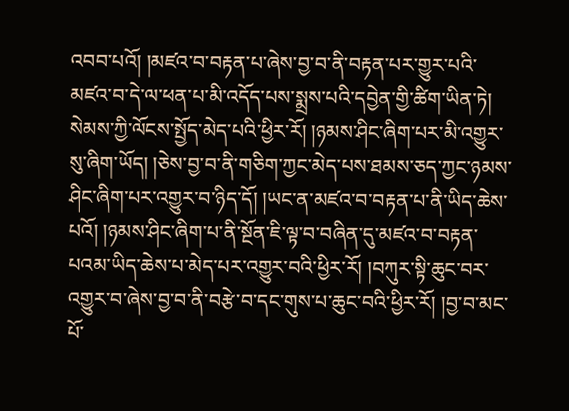འབབ་པའོ། །མཛའ་བ་བརྟན་པ་ཞེས་བྱ་བ་ནི་བརྟན་པར་གྱུར་པའི་མཛའ་བ་དེ་ལ་ཕན་པ་མི་འདོད་པས་སྨྲས་པའི་དབྱེན་གྱི་ཚིག་ཡིན་ཏེ། སེམས་ཀྱི་ལོངས་སྤྱོད་མེད་པའི་ཕྱིར་རོ། །ཉམས་ཤིང་ཞིག་པར་མི་འགྱུར་སུ་ཞིག་ཡོད། །ཅེས་བྱ་བ་ནི་གཅིག་ཀྱང་མེད་པས་ཐམས་ཅད་ཀྱང་ཉམས་ཤིང་ཞིག་པར་འགྱུར་བ་ཉིད་དོ། །ཡང་ན་མཛའ་བ་བརྟན་པ་ནི་ཡིད་ཆེས་པའོ། །ཉམས་ཤིང་ཞིག་པ་ནི་སྔོན་ཇི་ལྟ་བ་བཞིན་དུ་མཛའ་བ་བརྟན་པའམ་ཡིད་ཆེས་པ་མེད་པར་འགྱུར་བའི་ཕྱིར་རོ། །བཀུར་སྟི་ཆུང་བར་འགྱུར་བ་ཞེས་བྱ་བ་ནི་བརྩེ་བ་དང་གུས་པ་ཆུང་བའི་ཕྱིར་རོ། །བྱ་བ་མང་པོ་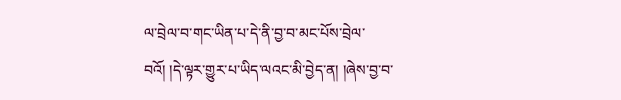ལ་བྲེལ་བ་གང་ཡིན་པ་དེ་ནི་བྱ་བ་མང་པོས་བྲེལ་བའོ། །དེ་ལྟར་གྱུར་པ་ཡིད་ལའང་མི་བྱེད་ན། །ཞེས་བྱ་བ་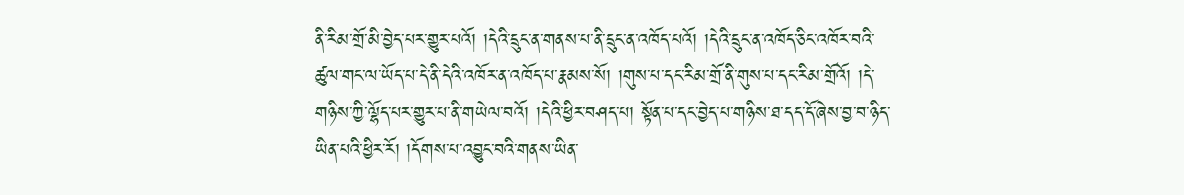ནི་རིམ་གྲོ་མི་བྱེད་པར་གྱུར་པའོ། །དེའི་དྲུང་ན་གནས་པ་ནི་དྲུང་ན་འཁོད་པའོ། །དེའི་དྲུང་ན་འཁོད་ཅིང་འཁོར་བའི་ཚུལ་གང་ལ་ཡོད་པ་དེ་ནི་དེའི་འཁོར་ན་འཁོད་པ་རྣམས་སོ། །གུས་པ་དང་རིམ་གྲོ་ནི་གུས་པ་དང་རིམ་གྲོའོ། །དེ་གཉིས་ཀྱི་ལྷོད་པར་གྱུར་པ་ནི་གཡེལ་བའོ། །དེའི་ཕྱིར་བཤད་པ། སྟོན་པ་དང་བྱེད་པ་གཉིས་ཐ་དད་དོ་ཞེས་བྱ་བ་ཉིད་ཡིན་པའི་ཕྱིར་རོ། །དོགས་པ་འབྱུང་བའི་གནས་ཡིན་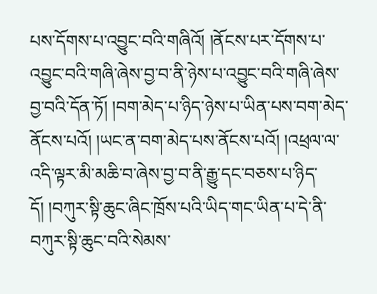པས་དོགས་པ་འབྱུང་བའི་གཞིའོ། །ནོངས་པར་དོགས་པ་འབྱུང་བའི་གཞི་ཞེས་བྱ་བ་ནི་ཉེས་པ་འབྱུང་བའི་གཞི་ཞེས་བྱ་བའི་དོན་ཏོ། །བག་མེད་པ་ཉིད་ཉེས་པ་ཡིན་པས་བག་མེད་ནོངས་པའོ། །ཡང་ན་བག་མེད་པས་ནོངས་པའོ། །འཕྲལ་ལ་འདི་ལྟར་མི་མཆི་བ་ཞེས་བྱ་བ་ནི་རྒྱུ་དང་བཅས་པ་ཉིད་དོ། །བཀུར་སྟི་ཆུང་ཞིང་ཁྲོས་པའི་ཡིད་གང་ཡིན་པ་དེ་ནི་བཀུར་སྟི་ཆུང་བའི་སེམས་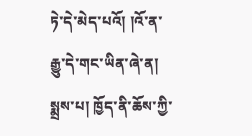ཏེ་དེ་མེད་པའོ། །འོ་ན་རྒྱུ་དེ་གང་ཡིན་ཞེ་ན། སྨྲས་པ། ཁྱོད་ནི་ཆོས་ཀྱི་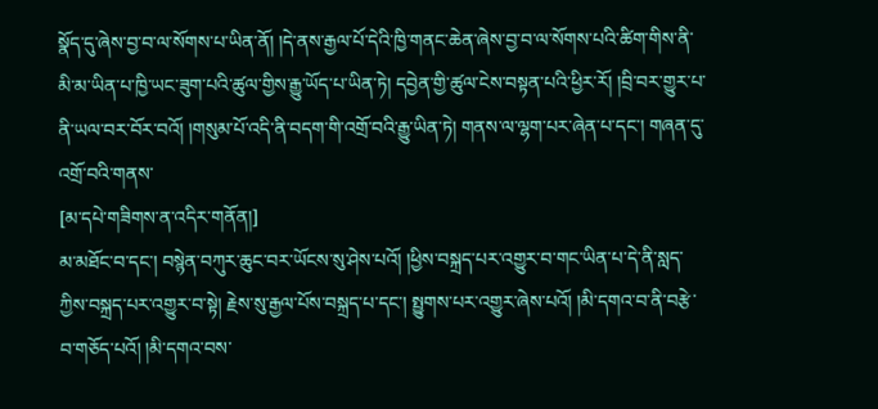སྣོད་དུ་ཞེས་བྱ་བ་ལ་སོགས་པ་ཡིན་ནོ། །དེ་ནས་རྒྱལ་པོ་དེའི་ཁྱི་གནང་ཆེན་ཞེས་བྱ་བ་ལ་སོགས་པའི་ཚིག་གིས་ནི་མི་མ་ཡིན་པ་ཁྱི་ཡང་ཟུག་པའི་ཚུལ་གྱིས་རྒྱུ་ཡོད་པ་ཡིན་ཏེ། དབྱེན་གྱི་ཚུལ་ངེས་བསྟན་པའི་ཕྱིར་རོ། །བྲི་བར་གྱུར་པ་ནི་ཡལ་བར་བོར་བའོ། །གསུམ་པོ་འདི་ནི་བདག་གི་འགྲོ་བའི་རྒྱུ་ཡིན་ཏེ། གནས་ལ་ལྷག་པར་ཞེན་པ་དང་། གཞན་དུ་འགྲོ་བའི་གནས་
[མ་དཔེ་གཟིགས་ན་འདིར་གནོན།]
མ་མཐོང་བ་དང་། བསྙེན་བཀུར་ཆུང་བར་ཡོངས་སུ་ཤེས་པའོ། །ཕྱིས་བསྐྲད་པར་འགྱུར་བ་གང་ཡིན་པ་དེ་ནི་སླད་ཀྱིས་བསྐྲད་པར་འགྱུར་བ་སྟེ། རྗེས་སུ་རྒྱལ་པོས་བསྐྲད་པ་དང་། སྤྱུགས་པར་འགྱུར་ཞེས་པའོ། །མི་དགའ་བ་ནི་བརྩེ་བ་གཅོད་པའོ། །མི་དགའ་བས་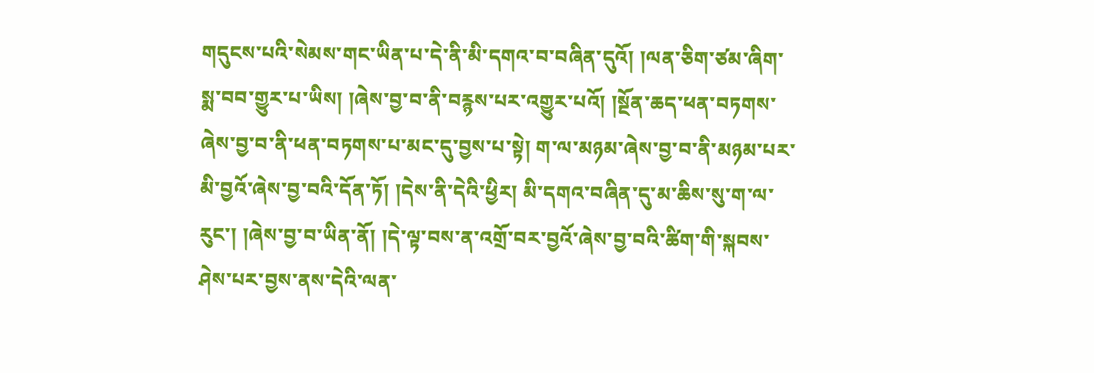གདུངས་པའི་སེམས་གང་ཡིན་པ་དེ་ནི་མི་དགའ་བ་བཞིན་དུའོ། །ལན་ཅིག་ཙམ་ཞིག་སྨ་བབ་གྱུར་པ་ཡིས། །ཞེས་བྱ་བ་ནི་བརྙས་པར་འགྱུར་པའོ། །སྔོན་ཆད་ཕན་བཏགས་ཞེས་བྱ་བ་ནི་ཕན་བཏགས་པ་མང་དུ་བྱས་པ་སྟེ། ག་ལ་མཉམ་ཞེས་བྱ་བ་ནི་མཉམ་པར་མི་བྱའོ་ཞེས་བྱ་བའི་དོན་ཏོ། །དེས་ནི་དེའི་ཕྱིར། མི་དགའ་བཞིན་དུ་མ་ཆིས་སུ་ག་ལ་རུང་། །ཞེས་བྱ་བ་ཡིན་ནོ། །དེ་ལྟ་བས་ན་འགྲོ་བར་བྱའོ་ཞེས་བྱ་བའི་ཚིག་གི་སྐབས་ཤེས་པར་བྱས་ནས་དེའི་ལན་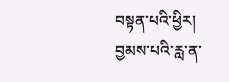བསྟན་པའི་ཕྱིར། བྱམས་པའི་རླ་ན་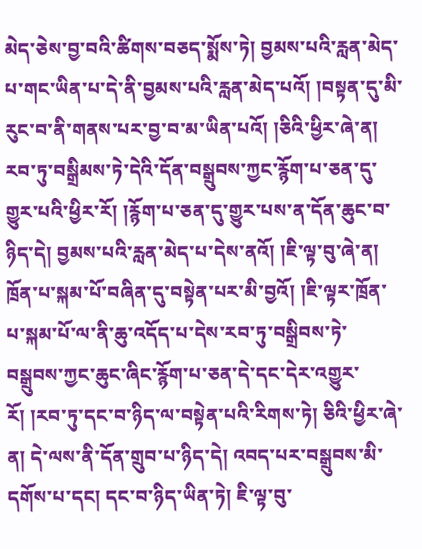མེད་ཅེས་བྱ་བའི་ཚིགས་བཅད་སྨོས་ཏེ། བྱམས་པའི་རླན་མེད་པ་གང་ཡིན་པ་དེ་ནི་བྱམས་པའི་རླན་མེད་པའོ། །བསྟན་དུ་མི་རུང་བ་ནི་གནས་པར་བྱ་བ་མ་ཡིན་པའོ། །ཅིའི་ཕྱིར་ཞེ་ན། རབ་ཏུ་བསྒྲིམས་ཏེ་དེའི་དོན་བསྒྲུབས་ཀྱང་རྙོག་པ་ཅན་དུ་གྱུར་པའི་ཕྱིར་རོ། །རྙོག་པ་ཅན་དུ་གྱུར་པས་ན་དོན་ཆུང་བ་ཉིད་དེ། བྱམས་པའི་རླན་མེད་པ་དེས་ནའོ། །ཇི་ལྟ་བུ་ཞེ་ན། ཁྲོན་པ་སྐམ་པོ་བཞིན་དུ་བསྟེན་པར་མི་བྱའོ། །ཇི་ལྟར་ཁྲོན་པ་སྐམ་པོ་ལ་ནི་ཆུ་འདོད་པ་དེས་རབ་ཏུ་བསྒྲིབས་ཏེ་བསྒྲུབས་ཀྱང་ཆུང་ཞིང་རྙོག་པ་ཅན་དེ་དང་དེར་འགྱུར་རོ། །རབ་ཏུ་དང་བ་ཉིད་ལ་བསྟེན་པའི་རིགས་ཏེ། ཅིའི་ཕྱིར་ཞེ་ན། དེ་ལས་ནི་དོན་གྲུབ་པ་ཉིད་དེ། འབད་པར་བསྒྲུབས་མི་དགོས་པ་དང། དང་བ་ཉིད་ཡིན་ཏེ། ཇི་ལྟ་བུ་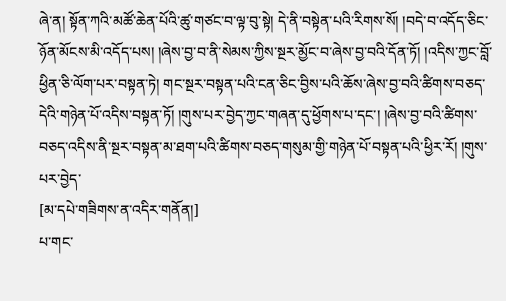ཞེ་ན། སྟོན་ཀའི་མཚོ་ཆེན་པོའི་ཚུ་གཙང་བ་ལྟ་བུ་སྟེ། དེ་ནི་བསྟེན་པའི་རིགས་སོ། །བདེ་བ་འདོད་ཅིང་ཉོན་མོངས་མི་འདོད་པས། །ཞེས་བྱ་བ་ནི་སེམས་ཀྱིས་སྔར་མྱོང་བ་ཞེས་བྱ་བའི་དོན་ཏོ། །འདིས་ཀྱང་བློ་ཕྱིན་ཅི་ལོག་པར་བསྟན་ཏེ། གང་སྔར་བསྟན་པའི་ངན་ཅིང་བྱིས་པའི་ཆོས་ཞེས་བྱ་བའི་ཚིགས་བཅད་དེའི་གཉེན་པོ་འདིས་བསྟན་ཏོ། །གུས་པར་བྱེད་ཀྱང་གཞན་དུ་ཕྱོགས་པ་དང་། །ཞེས་བྱ་བའི་ཚིགས་བཅད་འདིས་ནི་སྔར་བསྟན་མ་ཐག་པའི་ཚིགས་བཅད་གསུམ་གྱི་གཉེན་པོ་བསྟན་པའི་ཕྱིར་རོ། །གུས་པར་བྱེད་
[མ་དཔེ་གཟིགས་ན་འདིར་གནོན།]
པ་གང་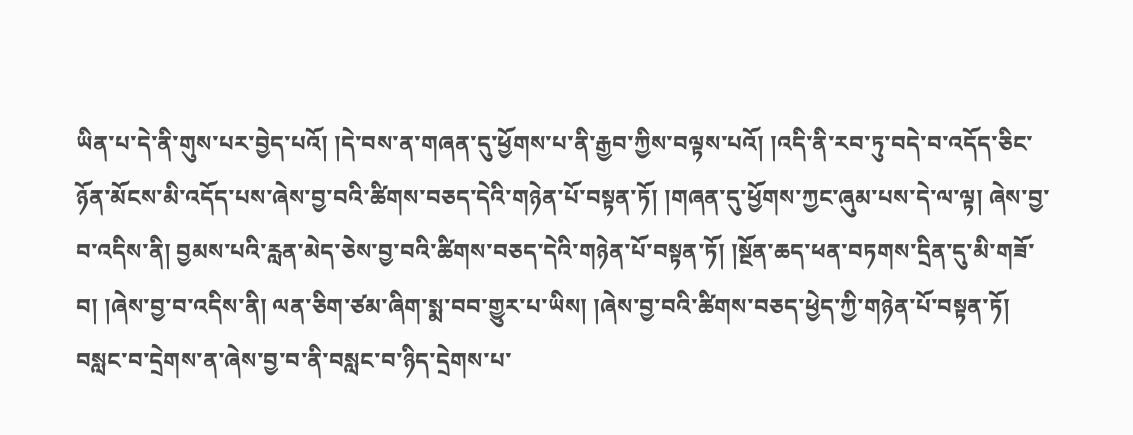ཡིན་པ་དེ་ནི་གུས་པར་བྱེད་པའོ། །དེ་བས་ན་གཞན་དུ་ཕྱོགས་པ་ནི་རྒྱབ་ཀྱིས་བལྟས་པའོ། །འདི་ནི་རབ་ཏུ་བདེ་བ་འདོད་ཅིང་ཉོན་མོངས་མི་འདོད་པས་ཞེས་བྱ་བའི་ཚིགས་བཅད་དེའི་གཉེན་པོ་བསྟན་ཏོ། །གཞན་དུ་ཕྱོགས་ཀྱང་ཞུམ་པས་དེ་ལ་ལྟ། ཞེས་བྱ་བ་འདིས་ནི། བྱམས་པའི་རླན་མེད་ཅེས་བྱ་བའི་ཚིགས་བཅད་དེའི་གཉེན་པོ་བསྟན་ཏོ། །སྔོན་ཆད་ཕན་བཏགས་དྲིན་དུ་མི་གཟོ་བ། །ཞེས་བྱ་བ་འདིས་ནི། ལན་ཅིག་ཙམ་ཞིག་སྨ་བབ་གྱུར་པ་ཡིས། །ཞེས་བྱ་བའི་ཚིགས་བཅད་ཕྱེད་ཀྱི་གཉེན་པོ་བསྟན་ཏོ། བསླང་བ་དྲེགས་ན་ཞེས་བྱ་བ་ནི་བསླང་བ་ཉིད་དྲེགས་པ་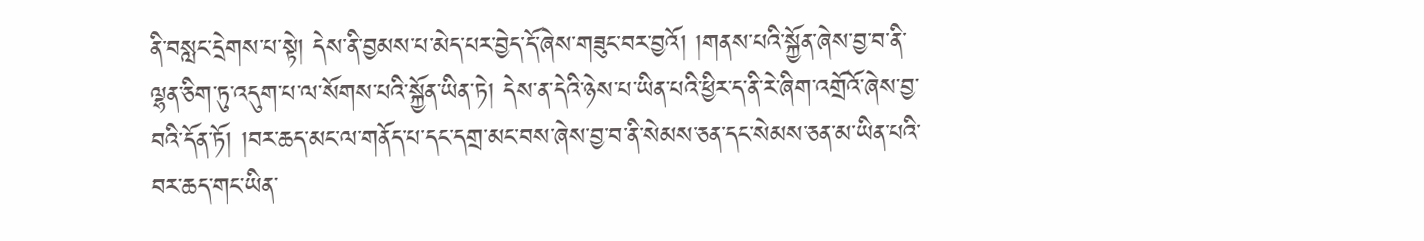ནི་བསླང་དྲེགས་པ་སྟེ། དེས་ནི་བྱམས་པ་མེད་པར་བྱེད་དོ་ཞེས་གཟུང་བར་བྱའོ། །གནས་པའི་སྐྱོན་ཞེས་བྱ་བ་ནི་ལྷན་ཅིག་ཏུ་འདུག་པ་ལ་སོགས་པའི་སྐྱོན་ཡིན་ཏེ། དེས་ན་དེའི་ཉེས་པ་ཡིན་པའི་ཕྱིར་ད་ནི་རེ་ཞིག་འགྲོའོ་ཞེས་བྱ་བའི་དོན་ཏོ། །བར་ཆད་མང་ལ་གནོད་པ་དང་དགྲ་མང་བས་ཞེས་བྱ་བ་ནི་སེམས་ཅན་དང་སེམས་ཅན་མ་ཡིན་པའི་བར་ཆད་གང་ཡིན་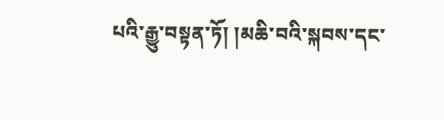པའི་རྒྱུ་བསྟན་ཏོ། །མཆི་བའི་སྐབས་དང་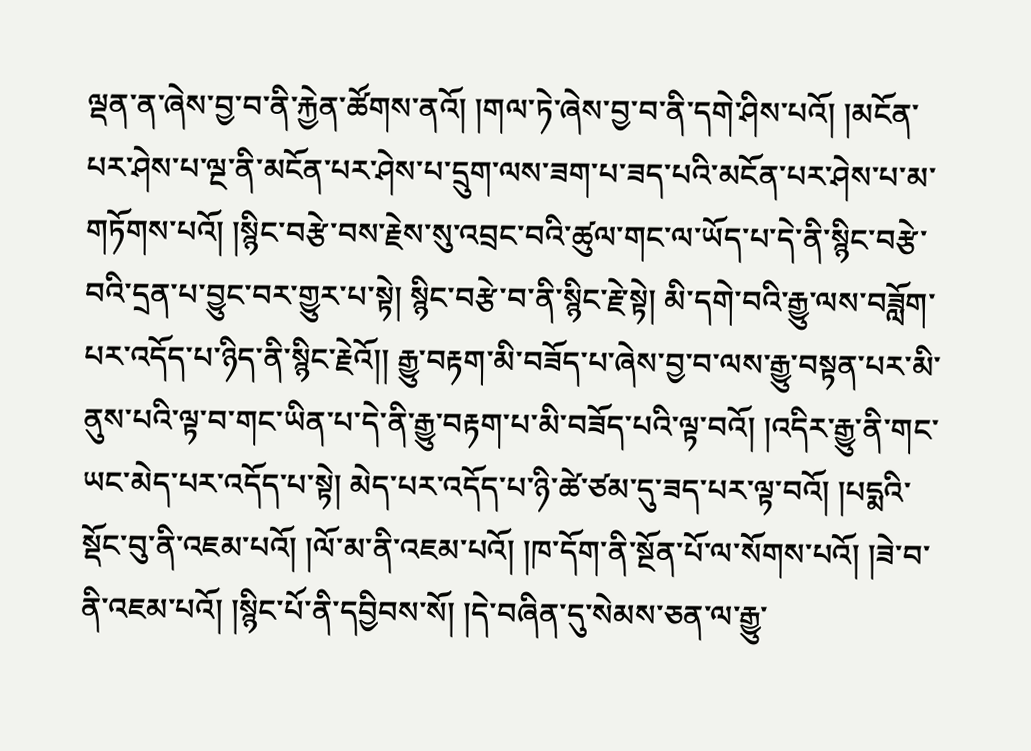ལྡན་ན་ཞེས་བྱ་བ་ནི་རྐྱེན་ཚོགས་ནའོ། །གལ་ཏེ་ཞེས་བྱ་བ་ནི་དགེ་ཤིས་པའོ། །མངོན་པར་ཤེས་པ་ལྔ་ནི་མངོན་པར་ཤེས་པ་དྲུག་ལས་ཟག་པ་ཟད་པའི་མངོན་པར་ཤེས་པ་མ་གཏོགས་པའོ། །སྙིང་བརྩེ་བས་རྗེས་སུ་འབྲང་བའི་ཚུལ་གང་ལ་ཡོད་པ་དེ་ནི་སྙིང་བརྩེ་བའི་དྲན་པ་བྱུང་བར་གྱུར་པ་སྟེ། སྙིང་བརྩེ་བ་ནི་སྙིང་རྗེ་སྟེ། མི་དགེ་བའི་རྒྱུ་ལས་བཟློག་པར་འདོད་པ་ཉིད་ནི་སྙིང་རྗེའོ།། རྒྱུ་བརྟག་མི་བཟོད་པ་ཞེས་བྱ་བ་ལས་རྒྱུ་བསྟན་པར་མི་ནུས་པའི་ལྟ་བ་གང་ཡིན་པ་དེ་ནི་རྒྱུ་བརྟག་པ་མི་བཟོད་པའི་ལྟ་བའོ། །འདིར་རྒྱུ་ནི་གང་ཡང་མེད་པར་འདོད་པ་སྟེ། མེད་པར་འདོད་པ་ཉི་ཚེ་ཙམ་དུ་ཟད་པར་ལྟ་བའོ། །པདྨའི་སྡོང་བུ་ནི་འཇམ་པའོ། །ལོ་མ་ནི་འཇམ་པའོ། །ཁ་དོག་ནི་སྔོན་པོ་ལ་སོགས་པའོ། །ཟེ་བ་ནི་འཇམ་པའོ། །སྙིང་པོ་ནི་དབྱིབས་སོ། །དེ་བཞིན་དུ་སེམས་ཅན་ལ་རྒྱུ་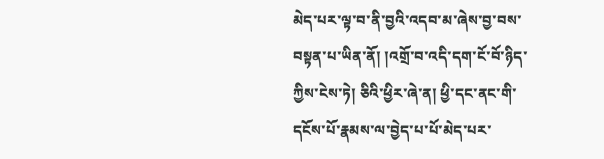མེད་པར་ལྟ་བ་ནི་བྱའི་འདབ་མ་ཞེས་བྱ་བས་བསྟན་པ་ཡིན་ནོ། །འགྲོ་བ་འདི་དག་ངོ་བོ་ཉིད་ཀྱིས་ངེས་ཏེ། ཅིའི་ཕྱིར་ཞེ་ན། ཕྱི་དང་ནང་གི་དངོས་པོ་རྣམས་ལ་བྱེད་པ་པོ་མེད་པར་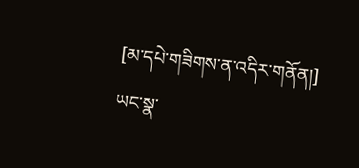[མ་དཔེ་གཟིགས་ན་འདིར་གནོན།]
ཡང་སྣ་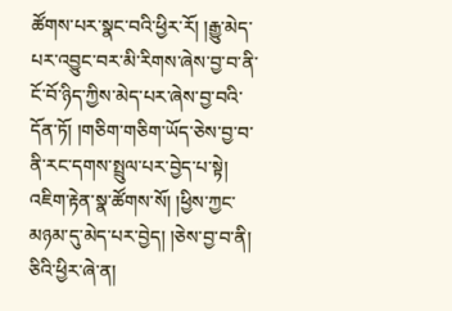ཚོགས་པར་སྣང་བའི་ཕྱིར་རོ། །རྒྱུ་མེད་པར་འབྱུང་བར་མི་རིགས་ཞེས་བྱ་བ་ནི་ངོ་བོ་ཉིད་ཀྱིས་མེད་པར་ཞེས་བྱ་བའི་དོན་ཏོ། །གཅིག་གཅིག་ཡོད་ཅེས་བྱ་བ་ནི་རང་དགས་སྤྲུལ་པར་བྱེད་པ་སྟེ། འཇིག་རྟེན་སྣ་ཚོགས་སོ། །ཕྱིས་ཀྱང་མཉམ་དུ་མེད་པར་བྱེད། །ཅེས་བྱ་བ་ནི། ཅིའི་ཕྱིར་ཞེ་ན།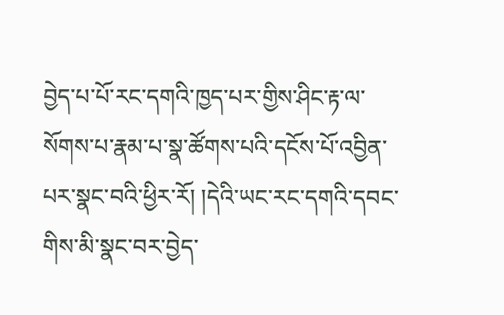བྱེད་པ་པོ་རང་དགའི་ཁྱད་པར་གྱིས་ཤིང་རྟ་ལ་སོགས་པ་རྣམ་པ་སྣ་ཚོགས་པའི་དངོས་པོ་འབྱིན་པར་སྣང་བའི་ཕྱིར་རོ། །དེའི་ཡང་རང་དགའི་དབང་གིས་མི་སྣང་བར་བྱེད་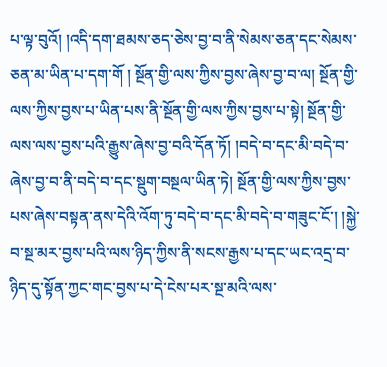པ་ལྟ་བུའོ། །འདི་དག་ཐམས་ཅད་ཅེས་བྱ་བ་ནི་སེམས་ཅན་དང་སེམས་ཅན་མ་ཡིན་པ་དག་གོ ། སྔོན་གྱི་ལས་ཀྱིས་བྱས་ཞེས་བྱ་བ་ལ། སྔོན་གྱི་ལས་ཀྱིས་བྱས་པ་ཡིན་པས་ནི་སྔོན་གྱི་ལས་ཀྱིས་བྱས་པ་སྟེ། སྔོན་གྱི་ལས་ལས་བྱས་པའི་རྒྱུས་ཞེས་བྱ་བའི་དོན་ཏོ། །བདེ་བ་དང་མི་བདེ་བ་ཞེས་བྱ་བ་ནི་བདེ་བ་དང་སྡུག་བསྔལ་ཡིན་ཏེ། སྔོན་གྱི་ལས་ཀྱིས་བྱས་པས་ཞེས་བསྟན་ནས་དེའི་འོག་ཏུ་བདེ་བ་དང་མི་བདེ་བ་གཟུང་ངོ་། །སྐྱེ་བ་སྔ་མར་བྱས་པའི་ལས་ཉིད་ཀྱིས་ནི་སངས་རྒྱས་པ་དང་ཡང་འདྲ་བ་ཉིད་དུ་སྟོན་ཀྱང་གང་བྱས་པ་དེ་ངེས་པར་སྔ་མའི་ལས་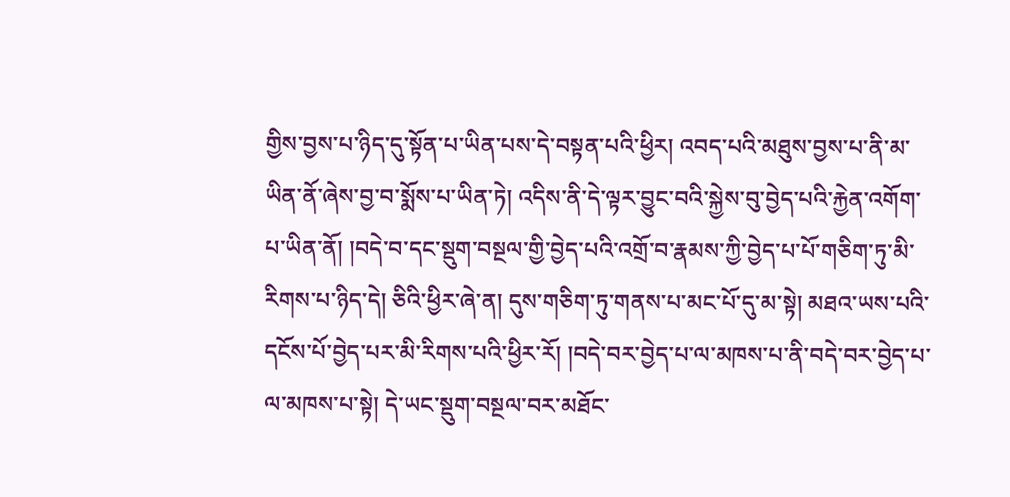གྱིས་བྱས་པ་ཉིད་དུ་སྟོན་པ་ཡིན་པས་དེ་བསྟན་པའི་ཕྱིར། འབད་པའི་མཐུས་བྱས་པ་ནི་མ་ཡིན་ནོ་ཞེས་བྱ་བ་སྨོས་པ་ཡིན་ཏེ། འདིས་ནི་དེ་ལྟར་བྱུང་བའི་སྐྱེས་བུ་བྱེད་པའི་རྐྱེན་འགོག་པ་ཡིན་ནོ། །བདེ་བ་དང་སྡུག་བསྔལ་གྱི་བྱེད་པའི་འགྲོ་བ་རྣམས་ཀྱི་བྱེད་པ་པོ་གཅིག་ཏུ་མི་རིགས་པ་ཉིད་དེ། ཅིའི་ཕྱིར་ཞེ་ན། དུས་གཅིག་ཏུ་གནས་པ་མང་པོ་དུ་མ་སྟེ། མཐའ་ཡས་པའི་དངོས་པོ་བྱེད་པར་མི་རིགས་པའི་ཕྱིར་རོ། །བདེ་བར་བྱེད་པ་ལ་མཁས་པ་ནི་བདེ་བར་བྱེད་པ་ལ་མཁས་པ་སྟེ། དེ་ཡང་སྡུག་བསྔལ་བར་མཐོང་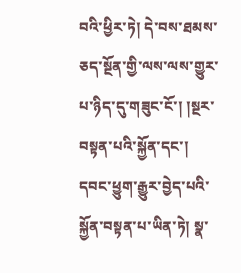བའི་ཕྱིར་ཏེ། དེ་བས་ཐམས་ཅད་སྔོན་གྱི་ལས་ལས་གྱུར་པ་ཉིད་དུ་གཟུང་ངོ་། །སྔར་བསྟན་པའི་སྐྱོན་དང་། དབང་ཕྱུག་རྒྱུར་བྱེད་པའི་སྐྱོན་བསྟན་པ་ཡིན་ཏེ། སྣ་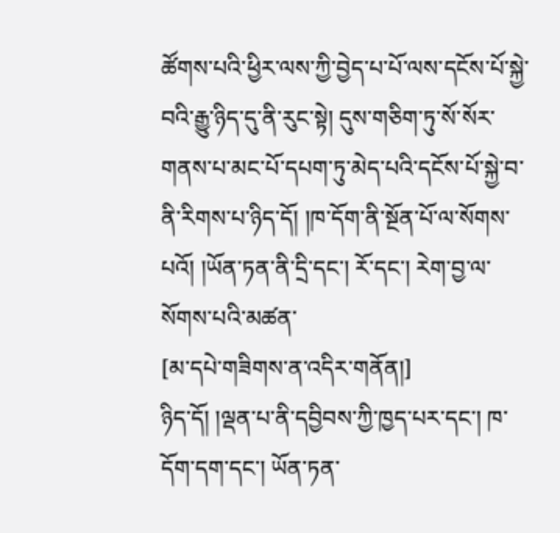ཚོགས་པའི་ཕྱིར་ལས་ཀྱི་བྱེད་པ་པོ་ལས་དངོས་པོ་སྐྱེ་བའི་རྒྱུ་ཉིད་དུ་ནི་རུང་སྟེ། དུས་གཅིག་ཏུ་སོ་སོར་གནས་པ་མང་པོ་དཔག་ཏུ་མེད་པའི་དངོས་པོ་སྐྱེ་བ་ནི་རིགས་པ་ཉིད་དོ། །ཁ་དོག་ནི་སྔོན་པོ་ལ་སོགས་པའོ། །ཡོན་ཏན་ནི་དྲི་དང་། རོ་དང་། རེག་བྱ་ལ་སོགས་པའི་མཚན་
[མ་དཔེ་གཟིགས་ན་འདིར་གནོན།]
ཉིད་དོ། །ལྡན་པ་ནི་དབྱིབས་ཀྱི་ཁྱད་པར་དང་། ཁ་དོག་དག་དང་། ཡོན་ཏན་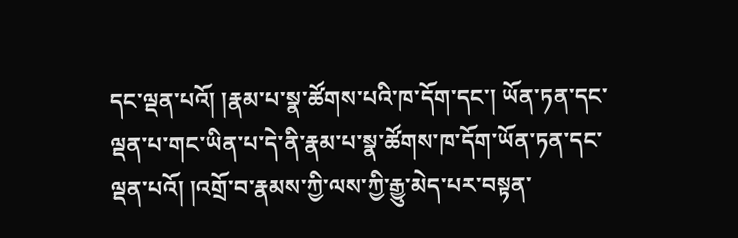དང་ལྡན་པའོ། །རྣམ་པ་སྣ་ཚོགས་པའི་ཁ་དོག་དང་། ཡོན་ཏན་དང་ལྡན་པ་གང་ཡིན་པ་དེ་ནི་རྣམ་པ་སྣ་ཚོགས་ཁ་དོག་ཡོན་ཏན་དང་ལྡན་པའོ། །འགྲོ་བ་རྣམས་ཀྱི་ལས་ཀྱི་རྒྱུ་མེད་པར་བསྟན་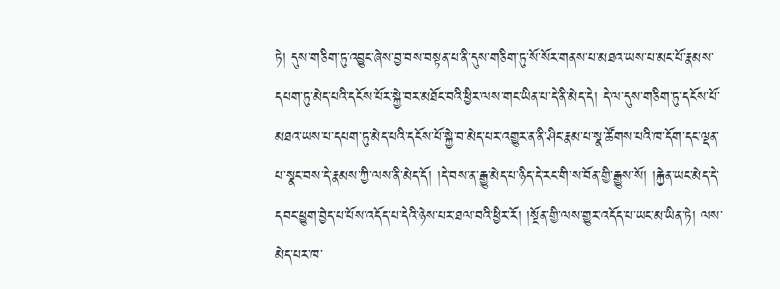ཏེ། དུས་གཅིག་ཏུ་འབྱུང་ཞེས་བྱ་བས་བསྟན་པ་ནི་དུས་གཅིག་ཏུ་སོ་སོར་གནས་པ་མཐའ་ཡས་པ་མང་པོ་རྣམས་དཔག་ཏུ་མེད་པའི་དངོས་པོར་སྐྱེ་བར་མཐོང་བའི་ཕྱིར་ལས་གང་ཡིན་པ་དེ་ནི་མེད་དེ། དེ་ལ་དུས་གཅིག་ཏུ་དངོས་པོ་མཐའ་ཡས་པ་དཔག་ཏུ་མེད་པའི་དངོས་པོ་སྐྱེ་བ་མེད་པར་འགྱུར་ན་ནི་ཤིང་རྣམ་པ་སྣ་ཚོགས་པའི་ཁ་དོག་དང་ལྡན་པ་སྣང་བས་དེ་རྣམས་ཀྱི་ལས་ནི་མེད་དོ། །དེ་བས་ན་རྒྱུ་མེད་པ་ཉིད་དེ་རང་གི་ས་བོན་གྱི་རྒྱུས་སོ། །རྐྱེན་ཡང་མེད་དེ་དབང་ཕྱུག་བྱེད་པ་པོས་འདོད་པ་དེའི་ཉེས་པར་ཐལ་བའི་ཕྱིར་རོ། །སྔོན་གྱི་ལས་གྱུར་འདོད་པ་ཡང་མ་ཡིན་ཏེ། ལས་མེད་པར་ཁ་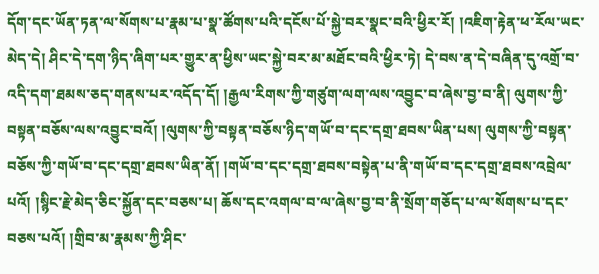དོག་དང་ཡོན་ཏན་ལ་སོགས་པ་རྣམ་པ་སྣ་ཚོགས་པའི་དངོས་པོ་སྐྱེ་བར་སྣང་བའི་ཕྱིར་རོ། །འཇིག་རྟེན་ཕ་རོལ་ཡང་མེད་དེ། ཤིང་དེ་དག་ཉིད་ཞིག་པར་གྱུར་ན་ཕྱིས་ཡང་སྐྱེ་བར་མ་མཐོང་བའི་ཕྱིར་ཏེ། དེ་བས་ན་དེ་བཞིན་དུ་འགྲོ་བ་འདི་དག་ཐམས་ཅད་གནས་པར་འདོད་དོ། །རྒྱལ་རིགས་ཀྱི་གཙུག་ལག་ལས་འབྱུང་བ་ཞེས་བྱ་བ་ནི། ལུགས་ཀྱི་བསྟན་བཅོས་ལས་འབྱུང་བའོ། །ལུགས་ཀྱི་བསྟན་བཅོས་ཉིད་གཡོ་བ་དང་དགྲ་ཐབས་ཡིན་པས། ལུགས་ཀྱི་བསྟན་བཅོས་ཀྱི་གཡོ་བ་དང་དགྲ་ཐབས་ཡིན་ནོ། །གཡོ་བ་དང་དགྲ་ཐབས་བསྟེན་པ་ནི་གཡོ་བ་དང་དགྲ་ཐབས་འབྲེལ་པའོ། །སྙིང་རྗེ་མེད་ཅིང་སྐྱོན་དང་བཅས་པ། ཆོས་དང་འགལ་བ་ལ་ཞེས་བྱ་བ་ནི་སྲོག་གཅོད་པ་ལ་སོགས་པ་དང་བཅས་པའོ། །གྲིབ་མ་རྣམས་ཀྱི་ཤིང་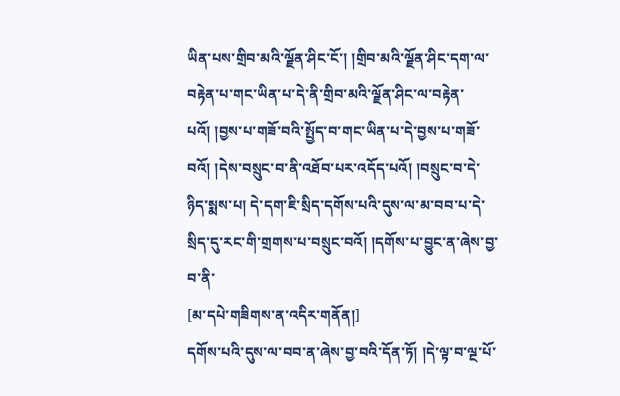ཡིན་པས་གྲིབ་མའི་ལྗོན་ཤིང་ངོ་། །གྲིབ་མའི་ལྗོན་ཤིང་དག་ལ་བརྟེན་པ་གང་ཡིན་པ་དེ་ནི་གྲིབ་མའི་ལྗོན་ཤིང་ལ་བརྟེན་པའོ། །བྱས་པ་གཟོ་བའི་སྤྱོད་བ་གང་ཡིན་པ་དེ་བྱས་པ་གཟོ་བའོ། །དེས་བསྲུང་བ་ནི་འཐོབ་པར་འདོད་པའོ། །བསྲུང་བ་དེ་ཉིད་སྨས་པ། དེ་དག་ཇི་སྲིད་དགོས་པའི་དུས་ལ་མ་བབ་པ་དེ་སྲིད་དུ་རང་གི་གྲགས་པ་བསྲུང་བའོ། །དགོས་པ་བྱུང་ན་ཞེས་བྱ་བ་ནི་
[མ་དཔེ་གཟིགས་ན་འདིར་གནོན།]
དགོས་པའི་དུས་ལ་བབ་ན་ཞེས་བྱ་བའི་དོན་ཏོ། །དེ་ལྟ་བ་ལྔ་པོ་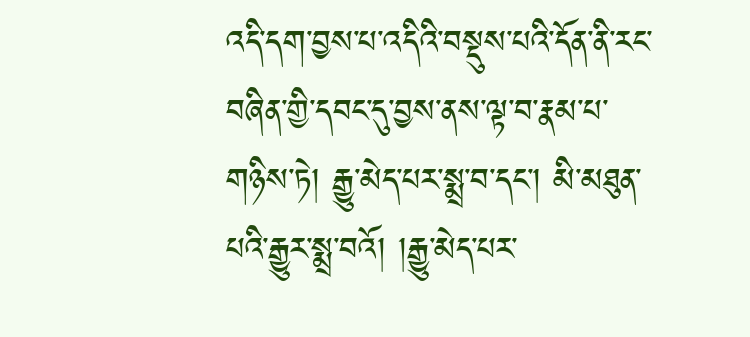འདི་དག་བྱས་པ་འདིའི་བསྡུས་པའི་དོན་ནི་རང་བཞིན་གྱི་དབང་དུ་བྱས་ནས་ལྟ་བ་རྣམ་པ་གཉིས་ཏེ། རྒྱུ་མེད་པར་སྨྲ་བ་དང་། མི་མཐུན་པའི་རྒྱུར་སྨྲ་བའོ། །རྒྱུ་མེད་པར་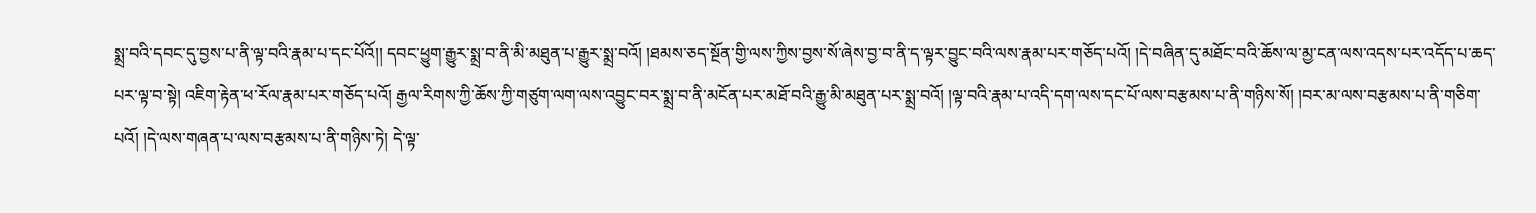སྨྲ་བའི་དབང་དུ་བྱས་པ་ནི་ལྟ་བའི་རྣམ་པ་དང་པོའོ།། དབང་ཕྱུག་རྒྱུར་སྨྲ་བ་ནི་མི་མཐུན་པ་རྒྱུར་སྨྲ་བའོ། །ཐམས་ཅད་སྔོན་གྱི་ལས་ཀྱིས་བྱས་སོ་ཞེས་བྱ་བ་ནི་ད་ལྟར་བྱུང་བའི་ལས་རྣམ་པར་གཅོད་པའོ། །དེ་བཞིན་དུ་མཐོང་བའི་ཆོས་ལ་མྱ་ངན་ལས་འདས་པར་འདོད་པ་ཆད་པར་ལྟ་བ་སྟེ། འཇིག་རྟེན་ཕ་རོལ་རྣམ་པར་གཅོད་པའོ། རྒྱལ་རིགས་ཀྱི་ཆོས་ཀྱི་གཙུག་ལག་ལས་འབྱུང་བར་སྨྲ་བ་ནི་མངོན་པར་མཐོ་བའི་རྒྱུ་མི་མཐུན་པར་སྨྲ་བའོ། །ལྟ་བའི་རྣམ་པ་འདི་དག་ལས་དང་པོ་ལས་བརྩམས་པ་ནི་གཉིས་སོ། །བར་མ་ལས་བརྩམས་པ་ནི་གཅིག་པའོ། །དེ་ལས་གཞན་པ་ལས་བརྩམས་པ་ནི་གཉིས་ཏེ། དེ་ལྟ་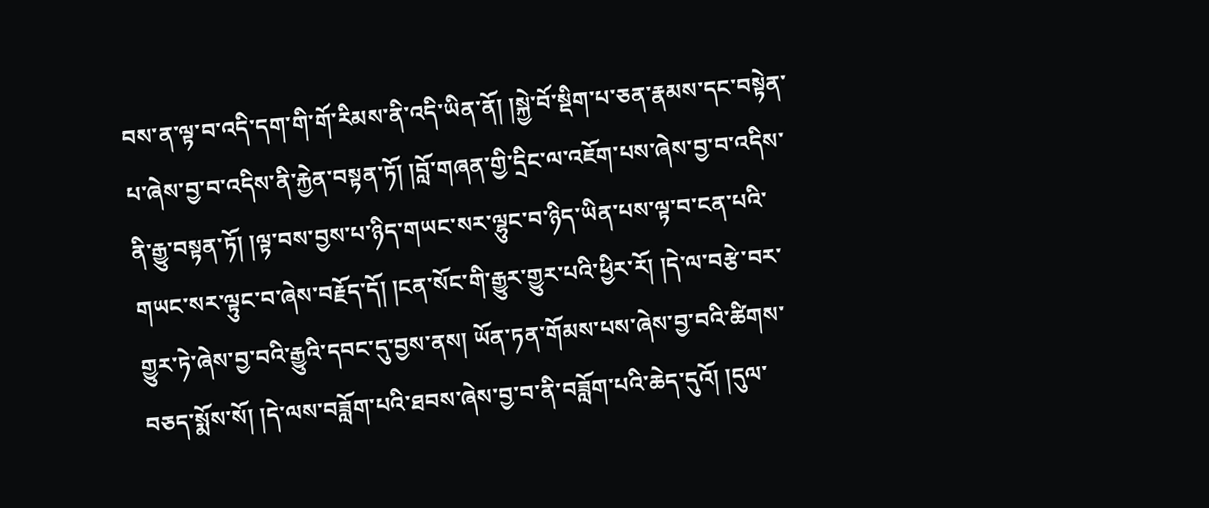བས་ན་ལྟ་བ་འདི་དག་གི་གོ་རིམས་ནི་འདི་ཡིན་ནོ། །སྐྱེ་བོ་སྡིག་པ་ཅན་རྣམས་དང་བསྟེན་པ་ཞེས་བྱ་བ་འདིས་ནི་རྐྱེན་བསྟན་ཏོ། །བློ་གཞན་གྱི་དྲིང་ལ་འཇོག་པས་ཞེས་བྱ་བ་འདིས་ནི་རྒྱུ་བསྟན་ཏོ། །ལྟ་བས་བྱས་པ་ཉིད་གཡང་སར་ལྷུང་བ་ཉིད་ཡིན་པས་ལྟ་བ་ངན་པའི་གཡང་སར་ལྟུང་བ་ཞེས་བརྗོད་དོ། །ངན་སོང་གི་རྒྱུར་གྱུར་པའི་ཕྱིར་རོ། །དེ་ལ་བརྩེ་བར་གྱུར་ཏེ་ཞེས་བྱ་བའི་རྒྱུའི་དབང་དུ་བྱས་ནས། ཡོན་ཏན་གོམས་པས་ཞེས་བྱ་བའི་ཚིགས་བཅད་སྨོས་སོ། །དེ་ལས་བཟློག་པའི་ཐབས་ཞེས་བྱ་བ་ནི་བཟློག་པའི་ཆེད་དུའོ། །དུལ་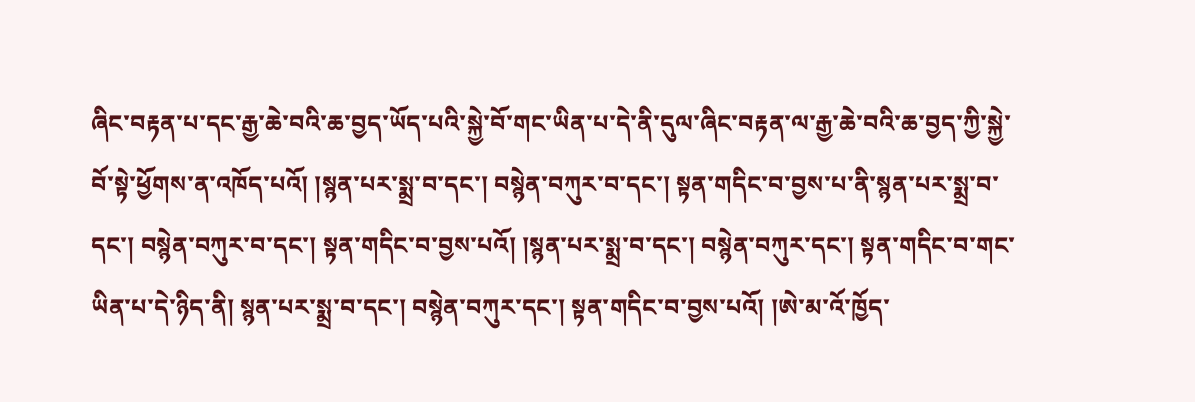ཞིང་བརྟན་པ་དང་རྒྱ་ཆེ་བའི་ཆ་བྱད་ཡོད་པའི་སྐྱེ་བོ་གང་ཡིན་པ་དེ་ནི་དུལ་ཞིང་བརྟན་ལ་རྒྱ་ཆེ་བའི་ཆ་བྱད་ཀྱི་སྐྱེ་བོ་སྟེ་ཕྱོགས་ན་འཁོད་པའོ། །སྙན་པར་སྨྲ་བ་དང་། བསྙེན་བཀུར་བ་དང་། སྟན་གདིང་བ་བྱས་པ་ནི་སྙན་པར་སྨྲ་བ་དང་། བསྙེན་བཀུར་བ་དང་། སྟན་གདིང་བ་བྱས་པའོ། །སྙན་པར་སྨྲ་བ་དང་། བསྙེན་བཀུར་དང་། སྟན་གདིང་བ་གང་ཡིན་པ་དེ་ཉིད་ནི། སྙན་པར་སྨྲ་བ་དང་། བསྙེན་བཀུར་དང་། སྟན་གདིང་བ་བྱས་པའོ། །ཨེ་མ་འོ་ཁྱོད་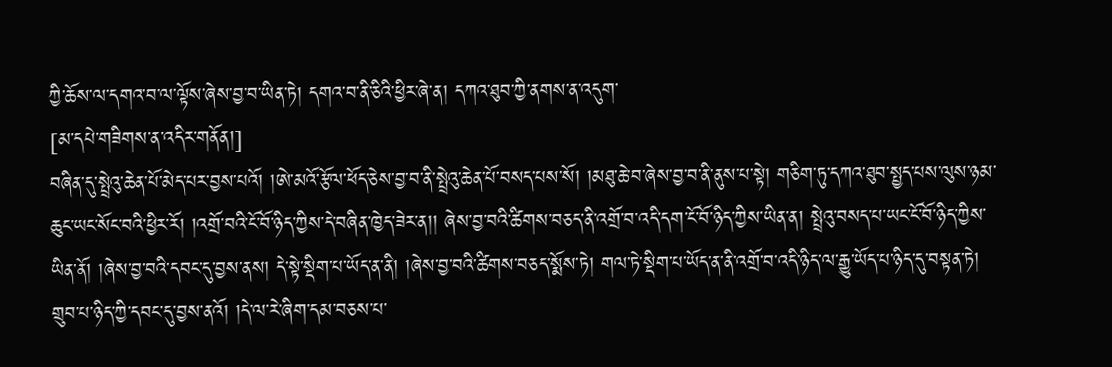ཀྱི་ཆོས་ལ་དགའ་བ་ལ་ལྟོས་ཞེས་བྱ་བ་ཡིན་ཏེ། དགའ་བ་ནི་ཅིའི་ཕྱིར་ཞེ་ན། དཀའ་ཐུབ་ཀྱི་ནགས་ན་འདུག་
[མ་དཔེ་གཟིགས་ན་འདིར་གནོན།]
བཞིན་དུ་སྤྲེའུ་ཆེན་པོ་མེད་པར་བྱས་པའོ། །ཨེ་མའོ་རྩོལ་ཕོད་ཅེས་བྱ་བ་ནི་སྤྲེའུ་ཆེན་པོ་བསད་པས་སོ། །མཐུ་ཆེ་བ་ཞེས་བྱ་བ་ནི་ནུས་པ་སྟེ། གཅིག་ཏུ་དཀའ་ཐུབ་སྤྱད་པས་ལུས་ཉམ་ཆུང་ཡང་སོང་བའི་ཕྱིར་རོ། །འགྲོ་བའི་ངོ་བོ་ཉིད་ཀྱིས་དེ་བཞིན་ཁྱེད་ཟེར་ན།། ཞེས་བྱ་བའི་ཚིགས་བཅད་ནི་འགྲོ་བ་འདི་དག་ངོ་བོ་ཉིད་ཀྱིས་ཡིན་ན། སྤྲེའུ་བསད་པ་ཡང་ངོ་བོ་ཉིད་ཀྱིས་ཡིན་ནོ། །ཞེས་བྱ་བའི་དབང་དུ་བྱས་ནས། དེ་སྟེ་སྡིག་པ་ཡོད་ན་ནི། །ཞེས་བྱ་བའི་ཚིགས་བཅད་སྨོས་ཏེ། གལ་ཏེ་སྡིག་པ་ཡོད་ན་ནི་འགྲོ་བ་འདི་ཉིད་ལ་རྒྱུ་ཡོད་པ་ཉིད་དུ་བསྟན་ཏེ། གྲུབ་པ་ཉིད་ཀྱི་དབང་དུ་བྱས་ནའོ། །དེ་ལ་རེ་ཞིག་དམ་བཅས་པ་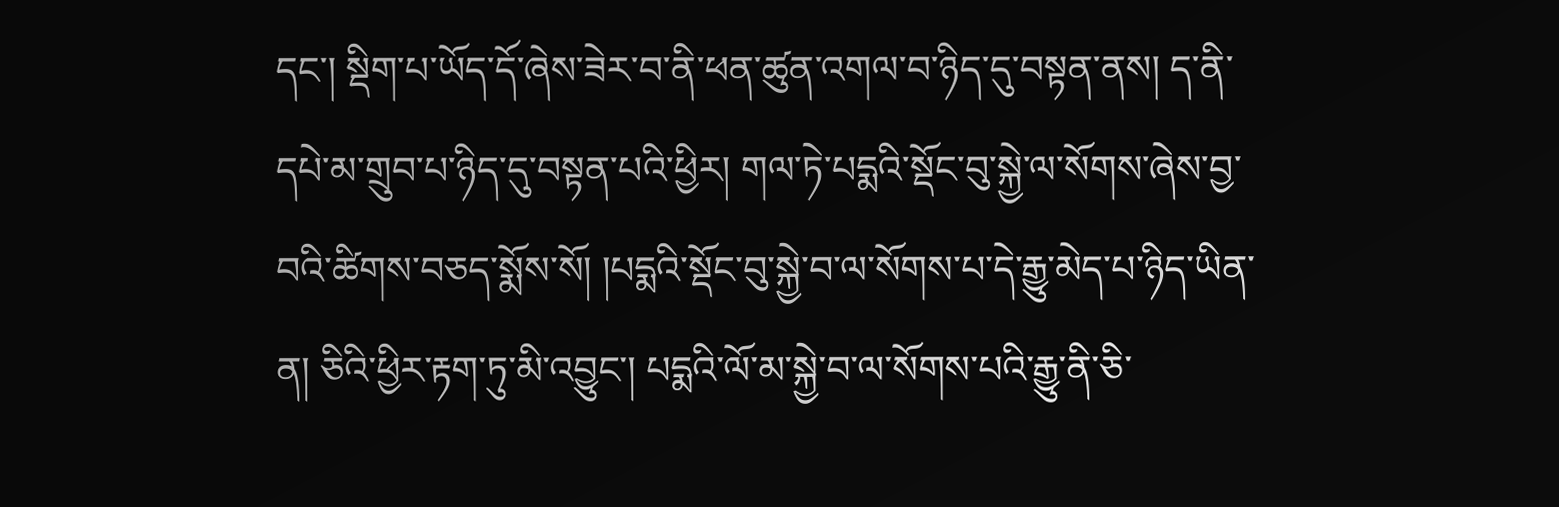དང་། སྡིག་པ་ཡོད་དོ་ཞེས་ཟེར་བ་ནི་ཕན་ཚུན་འགལ་བ་ཉིད་དུ་བསྟན་ནས། ད་ནི་དཔེ་མ་གྲུབ་པ་ཉིད་དུ་བསྟན་པའི་ཕྱིར། གལ་ཏེ་པདྨའི་སྡོང་བུ་སྐྱེ་ལ་སོགས་ཞེས་བྱ་བའི་ཚིགས་བཅད་སྨོས་སོ། །པདྨའི་སྡོང་བུ་སྐྱེ་བ་ལ་སོགས་པ་དེ་རྒྱུ་མེད་པ་ཉིད་ཡིན་ན། ཅིའི་ཕྱིར་རྟག་ཏུ་མི་འབྱུང་། པདྨའི་ལོ་མ་སྐྱེ་བ་ལ་སོགས་པའི་རྒྱུ་ནི་ཅི་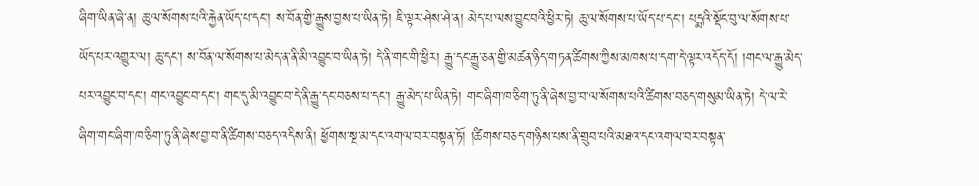ཞིག་ཡིན་ཞེ་ན། ཆུ་ལ་སོགས་པའི་རྐྱེན་ཡོད་པ་དང་། ས་བོན་གྱི་རྒྱུས་བྱས་པ་ཡིན་ཏེ། ཇི་ལྟར་ཤེས་ཤེ་ན། མེད་པ་ལས་བྱུང་བའི་ཕྱིར་ཏེ། ཆུ་ལ་སོགས་པ་ཡོད་པ་དང་། པདྨའི་སྡོང་བུ་ལ་སོགས་པ་ཡོད་པར་འགྱུར་ལ། ཆུ་དང་། ས་བོན་ལ་སོགས་པ་མེད་ན་ནི་མི་འབྱུང་བ་ཡིན་ཏེ། དེ་ནི་གང་གི་ཕྱིར། རྒྱུ་དང་རྒྱུ་ཅན་གྱི་མཚན་ཉིད་གཏན་ཚིགས་ཀྱིས་མཁས་པ་དག་དེ་ལྟར་འདོད་དོ། །གང་ལ་རྒྱུ་མེད་པར་འབྱུང་བ་དང་། གང་འབྱུང་བ་དང་། གང་དུ་མི་འབྱུང་བ་དེ་ནི་རྒྱུ་དང་བཅས་པ་དང་། རྒྱུ་མེད་པ་ཡིན་ཏེ། གང་ཞིག་ཁ་ཅིག་ཏུ་ནི་ཞེས་བྱ་བ་ལ་སོགས་པའི་ཚིགས་བཅད་གསུམ་ཡིན་ཏེ། དེ་ལ་རེ་ཞིག་གང་ཞིག་ཁ་ཅིག་ཏུ་ནི་ཞེས་བྱ་བ་ནི་ཚིགས་བཅད་འདིས་ནི། ཕྱོགས་སྔ་མ་དང་འགལ་བར་བསྟན་ཏོ། །ཚིགས་བཅད་གཉིས་པས་ནི་གྲུབ་པའི་མཐའ་དང་འགལ་བར་བསྟན་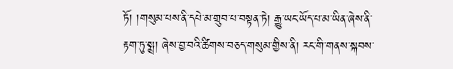ཏོ། །གསུམ་པས་ནི་དཔེ་མ་གྲུབ་པ་བསྟན་ཏེ། རྒྱུ་ཡང་ཡོད་པ་མ་ཡིན་ཞེས་ནི་རྟག་ཏུ་སྨྲ། ཞེས་བྱ་བའི་ཚིགས་བཅད་གསུམ་གྱིས་ནི། རང་གི་གནས་སྐབས་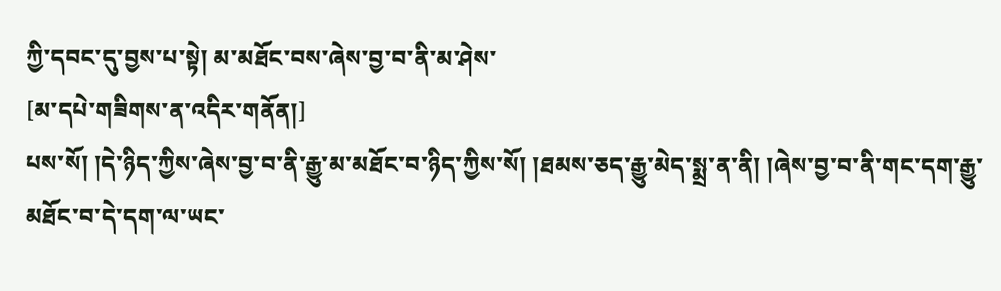ཀྱི་དབང་དུ་བྱས་པ་སྟེ། མ་མཐོང་བས་ཞེས་བྱ་བ་ནི་མ་ཤེས་
[མ་དཔེ་གཟིགས་ན་འདིར་གནོན།]
པས་སོ། །དེ་ཉིད་ཀྱིས་ཞེས་བྱ་བ་ནི་རྒྱུ་མ་མཐོང་བ་ཉིད་ཀྱིས་སོ། །ཐམས་ཅད་རྒྱུ་མེད་སྨྲ་ན་ནི། །ཞེས་བྱ་བ་ནི་གང་དག་རྒྱུ་མཐོང་བ་དེ་དག་ལ་ཡང་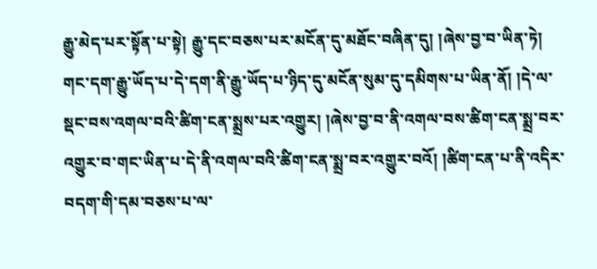རྒྱུ་མེད་པར་སྟོན་པ་སྟེ། རྒྱུ་དང་བཅས་པར་མངོན་དུ་མཐོང་བཞིན་དུ། །ཞེས་བྱ་བ་ཡིན་ཏེ། གང་དག་རྒྱུ་ཡོད་པ་དེ་དག་ནི་རྒྱུ་ཡོད་པ་ཉིད་དུ་མངོན་སུམ་དུ་དམིགས་པ་ཡིན་ནོ། །དེ་ལ་སྡང་བས་འགལ་བའི་ཚིག་ངན་སྨྲས་པར་འགྱུར། །ཞེས་བྱ་བ་ནི་འགལ་བས་ཚིག་ངན་སྨྲ་བར་འགྱུར་བ་གང་ཡིན་པ་དེ་ནི་འགལ་བའི་ཚིག་ངན་སྨྲ་བར་འགྱུར་བའོ། །ཚིག་ངན་པ་ནི་འདིར་བདག་གི་དམ་བཅས་པ་ལ་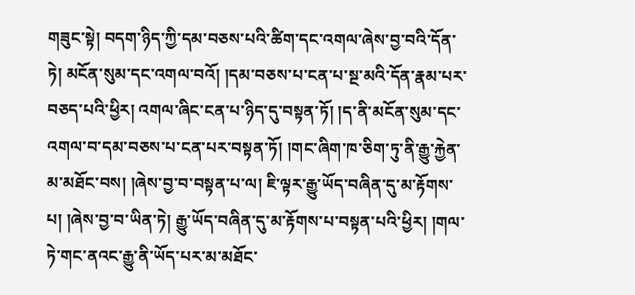གཟུང་སྟེ། བདག་ཉིད་ཀྱི་དམ་བཅས་པའི་ཚིག་དང་འགལ་ཞེས་བྱ་བའི་དོན་ཏེ། མངོན་སུམ་དང་འགལ་བའོ། །དམ་བཅས་པ་ངན་པ་སྔ་མའི་དོན་རྣམ་པར་བཅད་པའི་ཕྱིར། འགལ་ཞིང་ངན་པ་ཉིད་དུ་བསྟན་ཏོ། །ད་ནི་མངོན་སུམ་དང་འགལ་བ་དམ་བཅས་པ་ངན་པར་བསྟན་ཏོ། །གང་ཞིག་ཁ་ཅིག་ཏུ་ནི་རྒྱུ་རྐྱེན་མ་མཐོང་བས། །ཞེས་བྱ་བ་བསྟན་པ་ལ། ཇི་ལྟར་རྒྱུ་ཡོད་བཞིན་དུ་མ་རྟོགས་པ། །ཞེས་བྱ་བ་ཡིན་ཏེ། རྒྱུ་ཡོད་བཞིན་དུ་མ་རྟོགས་པ་བསྟན་པའི་ཕྱིར། །གལ་ཏེ་གང་ནའང་རྒྱུ་ནི་ཡོད་པར་མ་མཐོང་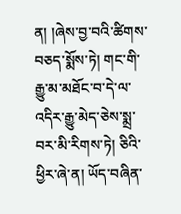ན། །ཞེས་བྱ་བའི་ཚིགས་བཅད་སྨོས་ཏེ། གང་གི་རྒྱུ་མ་མཐོང་བ་དེ་ལ་འདིར་རྒྱུ་མེད་ཅེས་སྨྲ་བར་མི་རིགས་ཏེ། ཅིའི་ཕྱིར་ཞེ་ན། ཡོད་བཞིན་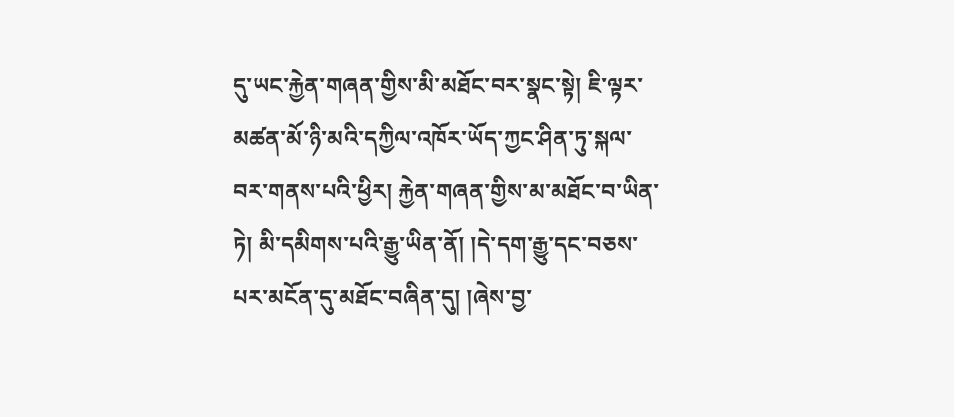དུ་ཡང་རྐྱེན་གཞན་གྱིས་མི་མཐོང་བར་སྣང་སྟེ། ཇི་ལྟར་མཚན་མོ་ཉི་མའི་དཀྱིལ་འཁོར་ཡོད་ཀྱང་ཤིན་ཏུ་སྐལ་བར་གནས་པའི་ཕྱིར། རྐྱེན་གཞན་གྱིས་མ་མཐོང་བ་ཡིན་ཏེ། མི་དམིགས་པའི་རྒྱུ་ཡིན་ནོ། །དེ་དག་རྒྱུ་དང་བཅས་པར་མངོན་དུ་མཐོང་བཞིན་དུ། །ཞེས་བྱ་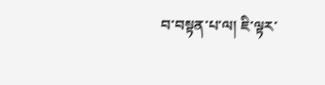བ་བསྟན་པ་ལ། ཇི་ལྟར་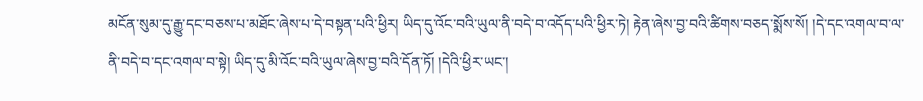མངོན་སུམ་དུ་རྒྱུ་དང་བཅས་པ་མཐོང་ཞེས་པ་དེ་བསྟན་པའི་ཕྱིར། ཡིད་དུ་འོང་བའི་ཡུལ་ནི་བདེ་བ་འདོད་པའི་ཕྱིར་ཏེ། རྟེན་ཞེས་བྱ་བའི་ཚིགས་བཅད་སྨོས་སོ། །དེ་དང་འགལ་བ་ལ་ནི་བདེ་བ་དང་འགལ་བ་སྟེ། ཡིད་དུ་མི་འོང་བའི་ཡུལ་ཞེས་བྱ་བའི་དོན་ཏོ། །དེའི་ཕྱིར་ཡང་།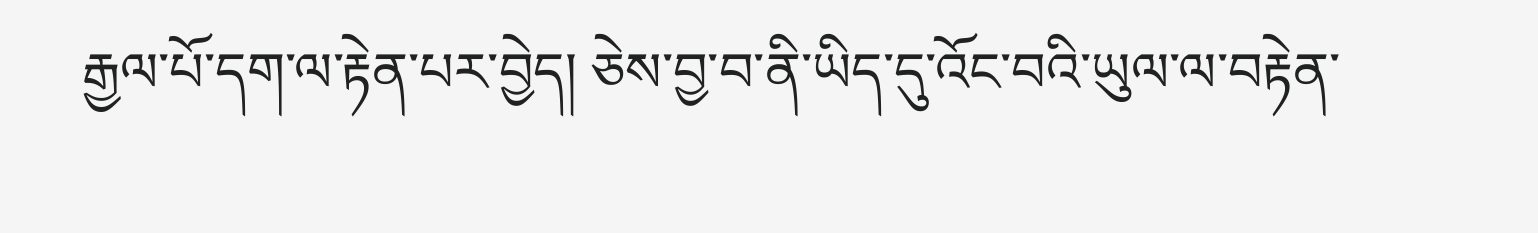རྒྱལ་པོ་དག་ལ་རྟེན་པར་བྱེད། ཅེས་བྱ་བ་ནི་ཡིད་དུ་འོང་བའི་ཡུལ་ལ་བརྟེན་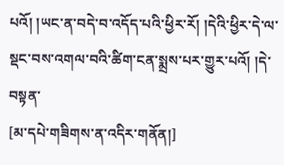པའོ། །ཡང་ན་བདེ་བ་འདོད་པའི་ཕྱིར་རོ། །དེའི་ཕྱིར་དེ་ལ་སྡང་བས་འགལ་བའི་ཚིག་ངན་སྨྲས་པར་གྱུར་པའོ། །དེ་བསྟན་
[མ་དཔེ་གཟིགས་ན་འདིར་གནོན།]